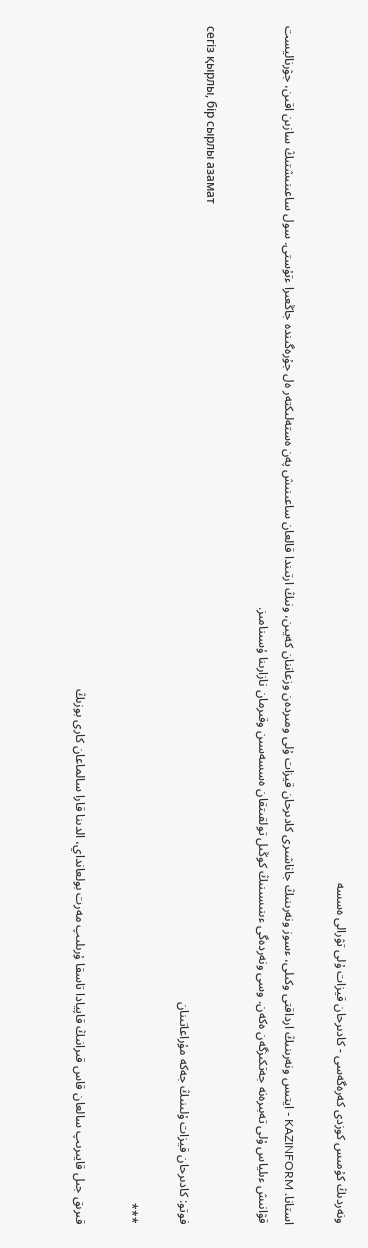ونەردىڭ كۇمىس كوزدى كەرەگەسى - كادىرحان قيزات ۇلى تۋرالى ەسسە

استانا. KAZINFORM - ايتىس ونەرىنىڭ ارداقتى وكىلى، ءسوز ونەرىنىڭ جاناشىرى كادىرحان قيزات ۇلى ومىردەن وزعاننان كەيىن، ونىڭ ارتىندا قالعان ساعىنىش پەن ەستەلىكتەر ەل جۇرەگىندە جاڭعىرا ءتۇستى. سول ساعىنىشتىڭ سازىن اقىن، جۋرناليست قۋانىش ءىلياس ۇلى تەبىرەنە جەتكىزگەن ەكەن. وسى ونەردەگى ءىنىسىنىڭ كوڭىل تولقىتقان ەسسەسىن وقىرمان نازارىنا ۇسىنامىز.

сегіз қырлы, бір сырлы азамат
فوتو: كادىرحان قيزات ۇلىنىڭ جەكە مۇراعاتىنان

***

قىرىق جىل قايىرىپ سالعان قاس قىرانىڭ قاپيادا تاسقا ۇرىلىپ مەرت بولعانداي، الدىنا قارا سالماعان كارى بوزىڭ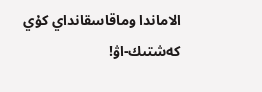الاماندا وماقاسقانداي كۇي كەشتىك-اۋ!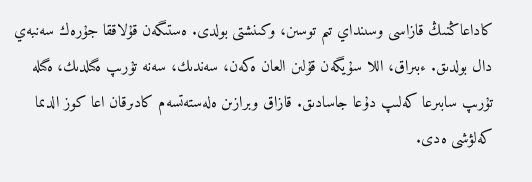كاداعاڭنىڭ قازاسى وسىنداي تىم توسىن، وكىنشتى بولدى. ەستىگەن قۇلاققا جۇرەك سەنبەي دال بولدىق. ءبىراق، اللا سۇيگەن قۇلىن العان ەكەن، سەندىك، سەنە تۇرىپ ەگىلدىك، ەگىلە تۇرىپ سابىرعا كەلىپ دۇعا جاسادىق. قازاق وبرازىن ەلەستەتسەم كادىرقان اعا كوز الدىما كەلۋشى ەدى.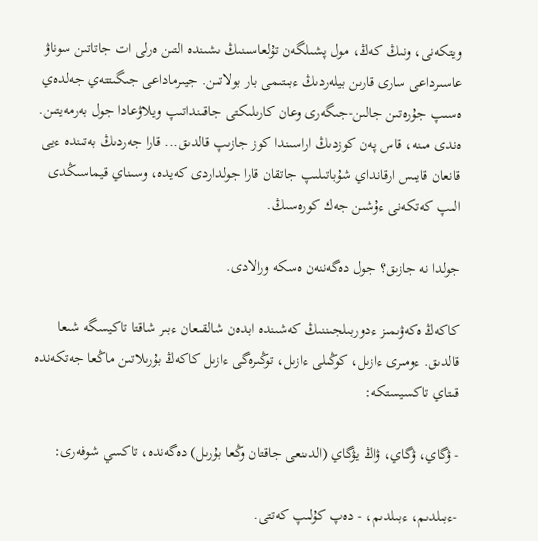ويتكەنى، ونىڭ كەڭ، مول پشىلگەن تۇلعاسىنىڭ ىشىندە التىن ەرلى ات جاتاتىن سوناۋ عاسىرداعى سارى قارىن بيلەردىڭ ءبىتىمى بار بولاتىن. جيىرماداعى جىگىتتەي جەلدەي ەسىپ جۇرەتىن جالىن-جىگەرى وعان كارىلىكتى جاقىنداتىپ ويلاۋعادا جول بەرمەيتىن. ەندى مىنە، قاس پەن كوزدىڭ اراسىندا كوز جازىپ قالدىق... قارا جەردىڭ بەتىندە ءيى قانعان قايىس ارقانداي شۇباتىلىپ جاتقان قارا جولداردى كەيدە، وسىناي قيماسىڭدى الىپ كەتكەنى ءۇشىن جەك كورەسىڭ.

جولدا نە جازىق؟ جول دەگەننەن ەسكە ورالادى.

كاكەڭ ەكەۋىمىز ءدوربىلجىننىڭ كەشىندە ابدەن شالقىعان ءبىر شاقتا تاكيسگە شىعا قالدىق. ءومىرى ءازىل، كوڭىلى ءازىل، توڭىرەگى ءازىل كاكەڭ بۇرىلاتىن ماڭعا جەتكەندە قىتاي تاكسيستكە:

- ۋگاي، ۋگاي، ۋاڭ يۋگاي (الدىنعى جاقتان وڭعا بۇرىل) دەگەندە، تاكسي شوفەرى:

-ءبىلدىم، ءبىلدىم، - دەپ كۇلىپ كەتتى.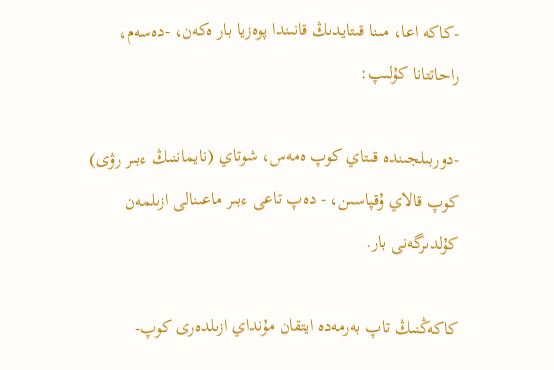-كاكە اعا، مىنا قىتايدىڭ قانىندا پوەزيا بار ەكەن، -دەسەم، راحاتتانا كۇلىپ:

-دوربىلجىندە قىتاي كوپ ەمەس، شوتاي (نايماننىڭ ءبىر رۋى) كوپ قالاي ۇقپاسىن، - دەپ تاعى ءبىر ماعىنالى ازىلمەن كۇلدىرگەنى بار.

كاكەڭنىڭ تاپ بەرمەدە ايتقان مۇنداي ازىلدەرى كوپ-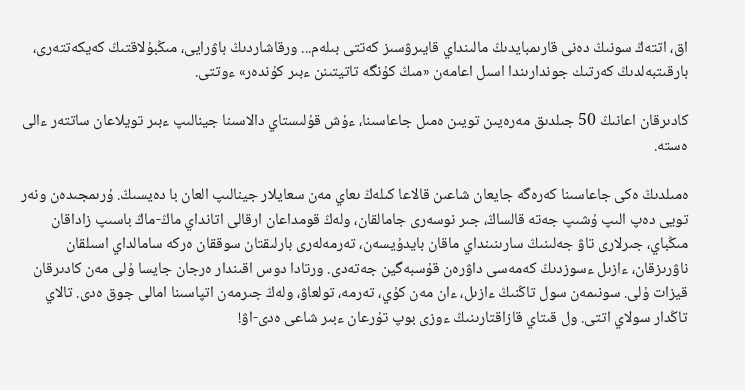اق، اتتەڭ سونىڭ دەنى قارىمبايدىڭ مالىنداي قايىرۋسىز كەتتى بىلەم... ورقاشاردىڭ باۋرايى، مىڭبۇلاقتىڭ كەيكەتتەرى، بارقىتبەلدىڭ كەرتىك جوندارىندا اسىل اعامەن «مىڭ كۇنگە تاتيتىنن ءبىر كۇندەر» ءوتتى.

كادىرقان اعانىڭ 50 جىلدىق مەرەيىن تويىن ەمىل جاعاسىنا، ءۇش قۇلىستاي دالاسىنا جينالىپ ءبىر تويلاعان ساتتەر ءالى ەستە.

ەمىلدىڭ ەكى جاعاسىنا كەرەگە جايعان شاعىن قالاعا كىلەڭ ىعاي مەن سعايلار جينالىپ العان با دەيسىڭ. ۇرىمجىدەن ونەر تويى دەپ الىپ ۇشىپ جەتە قالساڭ، جىر نوسەرى جامالقان، ولەڭ قومداعان ارقالى اتانداي ماڭ-ماڭ باسىپ زاداقان مىڭباي، جىرلارى تاۋ جەلىنىڭ سارىنىنداي ماقان بايدۇيسەن، تەرمەلەرى بارلىقتان سوققان ەركە سامالداي اسىلقان ناۋرىزقان، ءازىل ءسوزدىڭ كەمەسى داۋرەن قۇسبەگين جەتەدى. ورتادا دوس اقىندار ەرجان جايسا ۇلى مەن كادىرقان قيزات ۇلى. سونىمەن سول تاڭنىڭ ءازىل، ءان مەن كۇي، تەرمە، تولعاۋ، ولەڭ جىرمەن اتپاسىنا امالى جوق ەدى. تالاي تاڭدار سولاي اتتى. ول قىتاي قازاقتارىنىڭ ءوزى بوپ تۇرعان ءبىر شاعى ەدى-اۋ!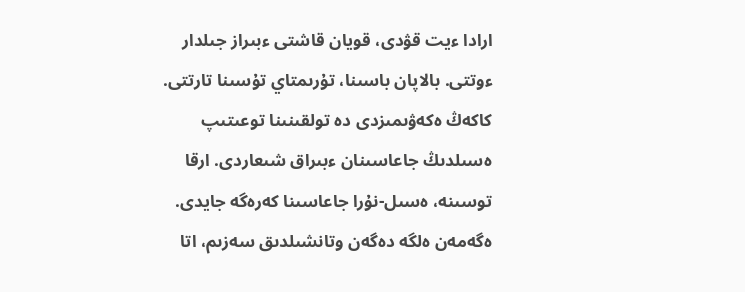ارادا ءيت قۋدى، قويان قاشتى ءبىراز جىلدار ءوتتى. بالاپان باسىنا، تۇرىمتاي تۇسىنا تارتتى. كاكەڭ ەكەۋىمىزدى دە تولقىنىنا توعىتىپ ەسىلدىڭ جاعاسىنان ءبىراق شىعاردى. ارقا توسىنە، ەسىل-نۇرا جاعاسىنا كەرەگە جايدى. ەگەمەن ەلگە دەگەن وتانشىلدىق سەزىم، اتا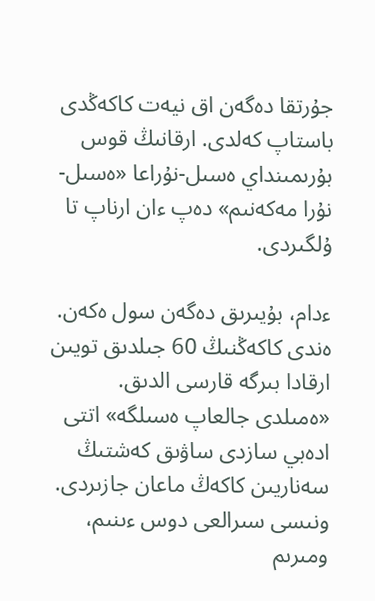جۇرتقا دەگەن اق نيەت كاكەڭدى باستاپ كەلدى. ارقانىڭ قوس بۇرىمىنداي ەسىل-نۇراعا «ەسىل-نۇرا مەكەنىم» دەپ ءان ارناپ تا ۇلگىردى.

ءدام، بۇيىرىق دەگەن سول ەكەن. ەندى كاكەڭنىڭ 60 جىلدىق تويىن ارقادا بىرگە قارسى الدىق. «ەمىلدى جالعاپ ەسىلگە» اتتى ادەبي سازدى ساۋىق كەشتىڭ سەناريىن كاكەڭ ماعان جازىردى. ونىسى سىرالعى دوس ءىنىم، ومىرىم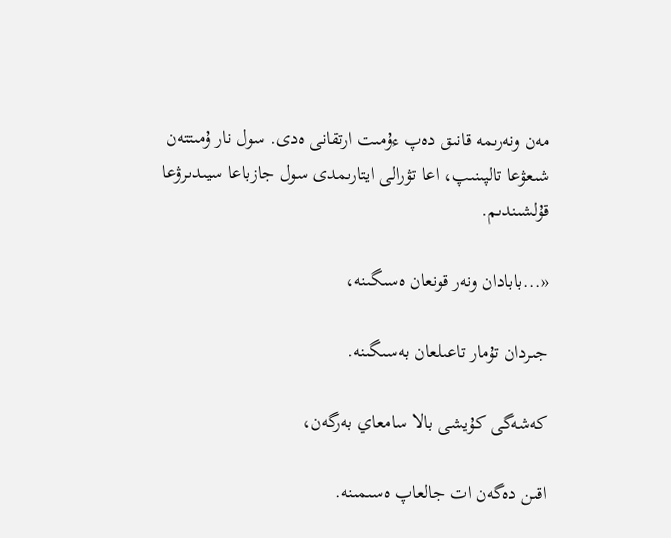مەن ونەرىمە قانىق دەپ ءۇمىت ارتقانى ەدى. سول نار ۇمىتتەن شىعۋعا تالپىنىپ، اعا تۋرالى ايتارىمدى سول جازباعا سيىدىرۋعا  قۇلشىندىم.

«...بابادان ونەر قونعان ەسىگىنە،

جىردان تۇمار تاعىلعان بەسىگىنە.

كەشەگى كۇيشى بالا سامعاي بەرگەن،

اقىن دەگەن ات جالعاپ ەسىمىنە.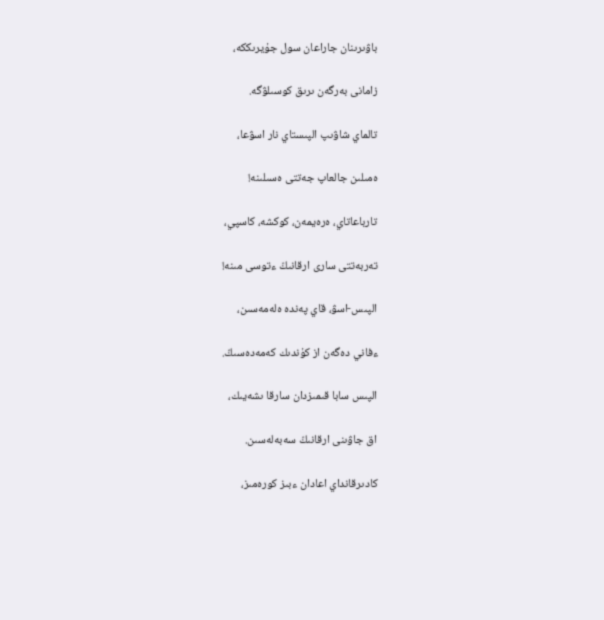باۋىرىنان جاراعان سول جۇيرىككە،

زامانى بەرگەن ىرىق كوسىلۋگە.

تالماي شاۋىپ الپىستاي نار اسۋعا،

ەمىلىن جالعاپ جەتتى ەسىلىنە!

تارباعاتاي، ەرەيمەن، كوكشە، كاسپي،

تەربەتتى سارى ارقانىڭ ءتوسى مىنە!

الپىس-اسۋ، قاي پەندە ەلەمەسىن،

ءفاني دەگەن از كۇندىك كەمەدەسىڭ.

الپىس سابا قىمىزدان سارقا ىشەيىك،

اق جاۋىنى ارقانىڭ سەبەلەسىن.

كادىرقانداي اعادان ءبىز كورەمىز،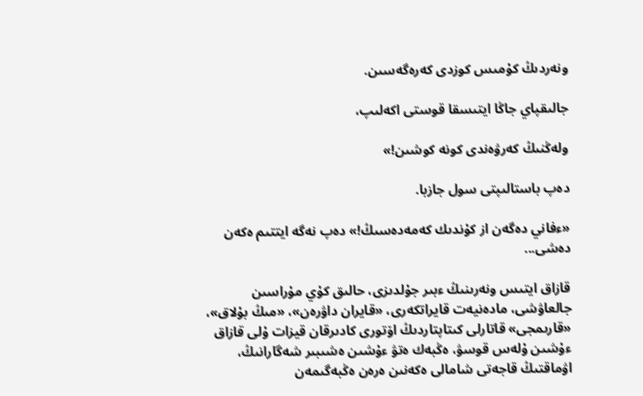ونەردىڭ كۇمىس كوزدى كەرەگەسىن.

جالىقپاي جاڭا ايتىسقا قوستى اكەلىپ،

ولەڭنىڭ كەرۋەندى كونە كوشىن!»

دەپ باستالىپتى سول جازبا.

«ءفاني دەگەن از كۇندىك كەمەدەسىڭ!» دەپ نەگە ايتتىم ەكەن دەشى...

قازاق ايتىس ونەرىنىڭ ءبىر جۇلدىزى، حالىق كۇي مۇراسىن جالعاۋشى، مادەنيەت قايراتكەرى، «قايران داۋرەن»، «مىڭ بۇلاق»، «قارىمجى» قاتارلى كىتاپتاردىڭ اۆتورى كادىرقان قيزات ۇلى قازاق ءۇشىن ۇلەس قوسۋ، ەڭبەك ەتۋ ءۇشىن ەشىبىر شەگارانىڭ، اۋماقتىڭ قاجەتى شامالى ەكەنىن ەرەن ەڭبەگىمەن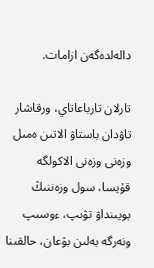دالەلدەگەن ازامات.

تارلان تارباعاتاي، ورقاشار تاۋدان باستاۋ الاتىن ەمىل وزەنى وزەنى الاكولگە قۇيسا، سول وزەننىڭ بويىنداۋ تۋىپ، ءوسىپ ونەرگە بەلىن بۋعان، حالقىنا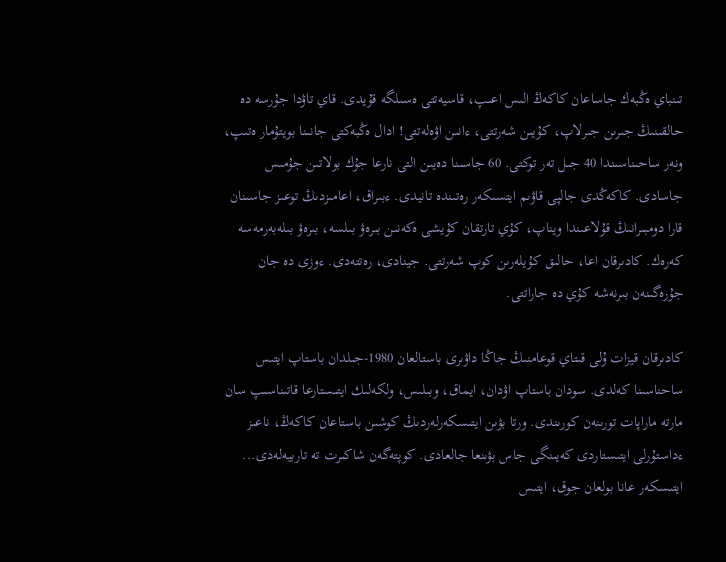تىنباي ەڭبەك جاساعان كاكەڭ الىس اعىپ، قاسيەتتى ەسىلگە قۇيدى. قاي تاۋدا جۇرسە دە حالقىنىڭ جىرىن جىرلاپ، كۇيىن شەرتتى، ءانىن اۋەلەتتى! ادال ەڭبەكتى جانىنا بويتۇمار ەتىپ، ونەر ساحىناسىندا 40 جىل تەر توكتى. 60 جاسىنا دەيىن التى نارعا جۇك بولاتىن جۇمىس جاسادى. كاكەڭدى جالپى قاۋىم ايتسىكەر رەتىندە تانيدى. ءبىراق، اعامىزدىڭ توعىز جاسىنان قارا دومبىرانىڭ قۇلاعىندا ويناپ، كۇي تارتقان كۇيشى ەكەنىن بىرەۋ بىلسە، بىرەۋ بىلەبەرمەسە كەرەك. كادىرقان اعا، حالىق كۇيلەرىن كوپ شەرتتى. جينادى، رەتتەدى. ءوزى دە جان جۇرەگىنەن بىرنەشە كۇي دە جاراتتى.

كادىرقان قيزات ۇلى قىتاي قوعامنىڭ جاڭا داۋىرى باستالعان 1980-جىلدان باستاپ ايتىس ساحناسىنا كەلدى. سودان باستاپ اۋدان، ايماق، وبىلىس، ولكەلىك ايتىستارعا قاتىناسىپ سان مارتە ماراپات تورىنەن كورىندى. ورتا بۋىن ايتىسكەرلەردىڭ كوشىن باستاعان كاكەڭ، ناعىز ءداستۇرلى ايتىستاردى كەيىنگى جاس بۋىنعا جالعادى. كوپتەگەن شاكىرت تە تاربيەلەدى... ايتىسكەر عانا بولعان جوق، ايتىس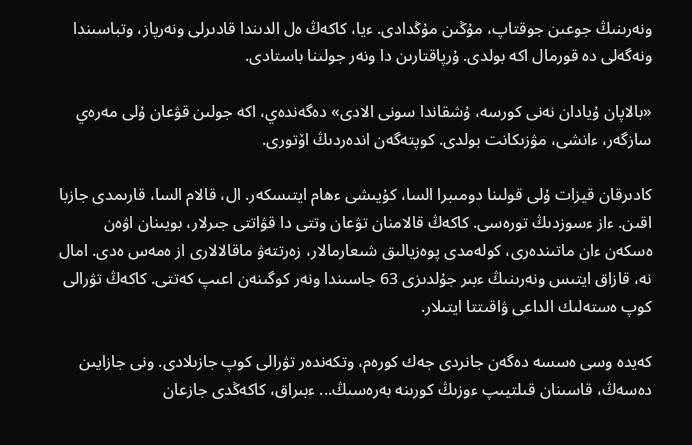ونەرىنىڭ جوعىن جوقتاپ، مۇڭىن مۇڭدادى. ءيا، كاكەڭ ەل الدىندا قادىرلى ونەرپاز، وتباسىندا ونەگەلى دە قورمال اكە بولدى. ۇرپاقتارىن دا ونەر جولىنا باستادى.

«بالاپان ۇيادان نەنى كورسە، ۇشقاندا سونى الادى» دەگەندەي، اكە جولىن قۋعان ۇلى مەرەي سازگەر، ءانشى، مۋزىكانت بولدى. كوپتەگەن اندەردىڭ اۆتورى.

كادىرقان قيزات ۇلى قولىنا دومىبرا السا، كۇيىشى ءھام ايتىسكەر. ال، قالام السا، قارىمدى جازبا اقىن. ءاز ءسوزدىڭ تورەسى. كاكەڭ قالامنان تۋعان وتتى دا قۋاتتى جىرلار، بويىنان اۋەن ەسكەن ءان ماتىندەرى، كولەمدى پوەزيالىق شىعارمالار، زەرتتەۋ ماقالالارى از ەمەس ەدى. امال نە، قازاق ايتىس ونەرىنىڭ ءبىر جۇلدىزى 63 جاسىندا ونەر كوگىنەن اعىپ كەتتى. كاكەڭ تۋرالى كوپ ەستەلىك الداعى ۋاقىتتا ايتىلار.

كەيدە وسى ەسسە دەگەن جانردى جەك كورەم، وتكەندەر تۋرالى كوپ جازىلادى. ونى جازايىن دەسەڭ، قاسىنان قىلتيىپ ءوزىڭ كورىنە بەرەسىڭ... ءبىراق، كاكەڭدى جازعان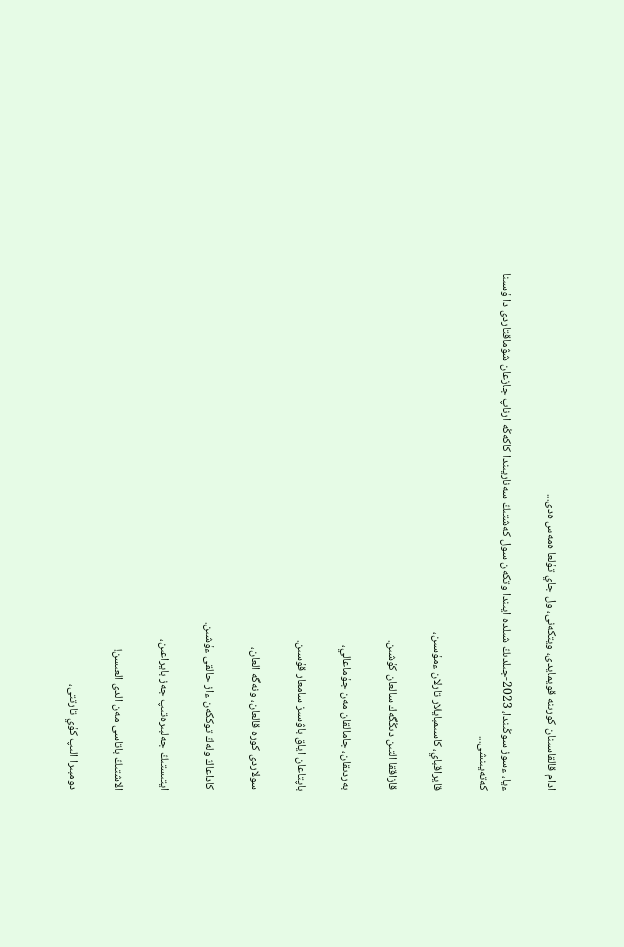ادام قالقاسىنان كورىنە قويمايدى، ويتكەنى، ول جاي تۇلعا ەمەس ەدى...

ءيا، ءسوز سوڭىندا، 2023-جىلدىڭ شىلدە ايىندا وتكەن سول كەشتىڭ سەناريىندا كاكەڭە ارناپ جازعان شۋماقتاردى دا ۇسىنا كەتەيىنشى...

قايراقباي، كاسىمبايلار تارلان ءمۇسىن،

قازاققا التىن دىڭگەك سالعان كۇشىن.

بەردىقان، جامالقان مەن جۇماعالي،

باپتاعان اياق باۋسىز سامعار قۇسىن.

سولاردى كورە قالعان، ونەگە العان،

كاداعاڭ ولەڭ توككەن ءاز حالقى ءۇشىن.

ايتىستىڭ جەلبىرەتىپ جەز بايراعىن،

الاشتىڭ باتاسى مەن الدى العىسن!

دومبىرا الىپ كۇي تارتتى،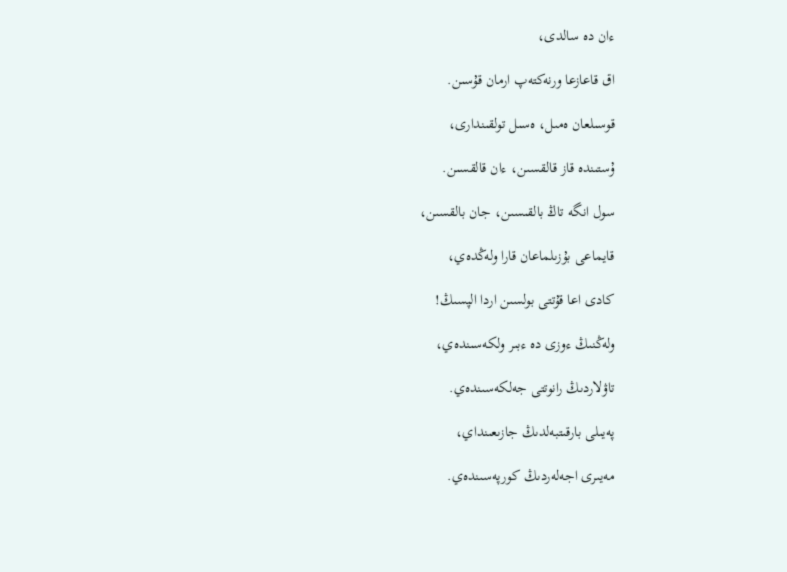ءان دە سالدى،

اق قاعازعا ورنەكتەپ ارمان قۇسىن.

قوسىلعان ەمىل، ەسىل تولقىندارى،

ۇستىندە قاز قالقسىن، ءان قالقسىن.

سول انگە تاڭ بالقىسىن، جان بالقسىن،

قايماعى بۇزىلماعان قارا ولەڭدەي،

كادى اعا قۇتتى بولسىن اردا الپسىڭ!

ولەڭنىڭ ءوزى دە ءبىر ولكەسىندەي،

تاۋلاردىڭ رانوتتى جەلكەسىندەي.

پەيىلى بارقىتبەلدىڭ جازىعىنداي،

مەيىرى اجەلەردىڭ كورپەسىندەي.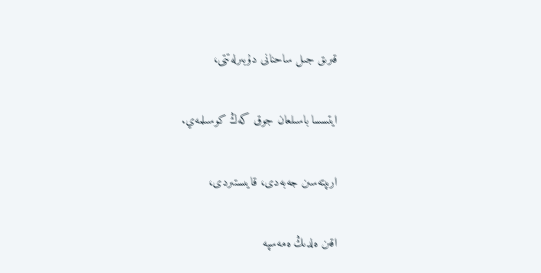قىرىق جىل ساحنانى دۇبىرلەتتى،

ايتسسا باسىلعان جوق كەڭ كوسىلمەي.

ارىپتەسىن جەبەدى، قايىستىردى،

اقىن ەلدىڭ ەمەسپە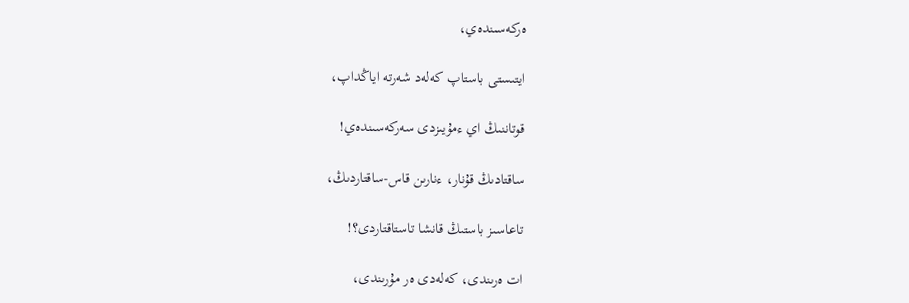ەركەسىندەي،

ايتىستى باستاپ كەلەد شەرتە اياڭداپ،

قوتاننىڭ اي ءمۇيىزدى سەركەسىندەي!

ساقتادىڭ قۇنار، ءنارىن قاس-ساقتاردىڭ،

تاعاسىز باستىڭ قانشا تاستاقتاردى؟!

ات ەرىندى، كەلەدى ەر مۇرىندى،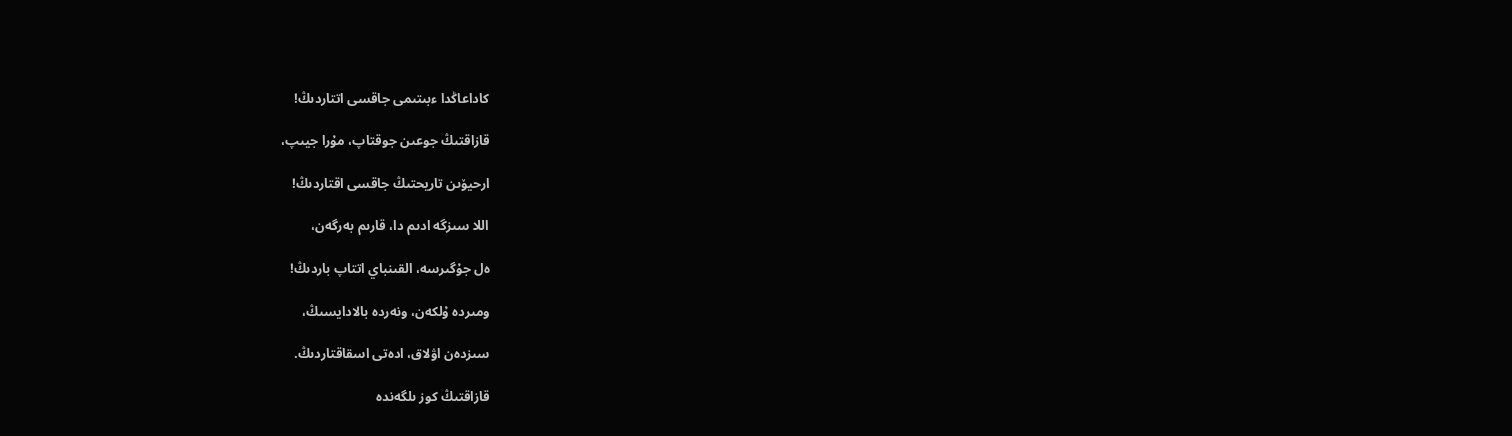كاداعاڭدا ءبىتىمى جاقسى اتتاردىڭ!

قازاقتىڭ جوعىن جوقتاپ، مۇرا جيىپ،

ارحيۆىن تاريحتىڭ جاقسى اقتاردىڭ!

اللا سىزگە ادىم دا، قارىم بەرگەن،

ەل جۇگىرسە، القىنباي اتتاپ باردىڭ!

ومىردە ۇلكەن، ونەردە بالادايسىڭ،

سىزدەن اۋلاق، ادەتى اسقاقتاردىڭ.

قازاقتىڭ كوز ىلگەندە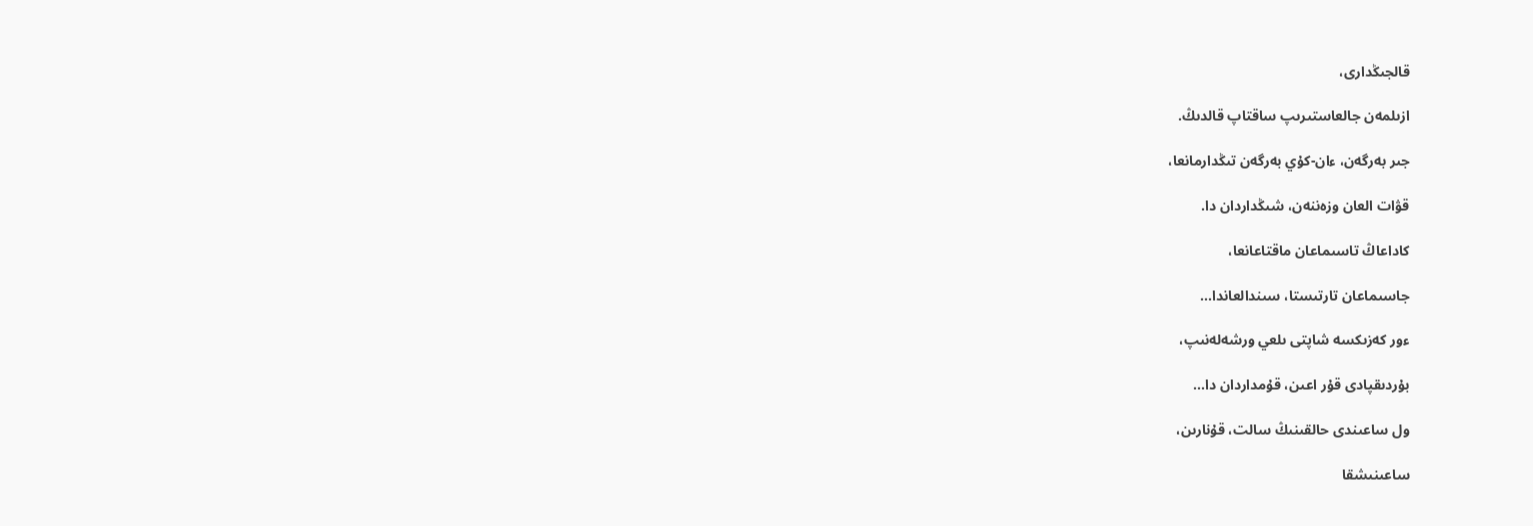قالجىڭدارى،

ازىلمەن جالعاستىرىپ ساقتاپ قالدىڭ.

جىر بەرگەن، ءان-كۇي بەرگەن تىڭدارمانعا،

قۋات العان وزەننەن، شىڭداردان دا.

كاداعاڭ تاسىماعان ماقتاعانعا،

جاسىماعان تارتىستا، سىندالعاندا...

ءور كەزىكسە شاپتى ىلعي ورشەلەنىپ،

بۇردىقپادى قۇر اعىن، قۇمداردان دا...

ول ساعىندى حالقىنىڭ سالت، قۇنارىن،

ساعىنىشقا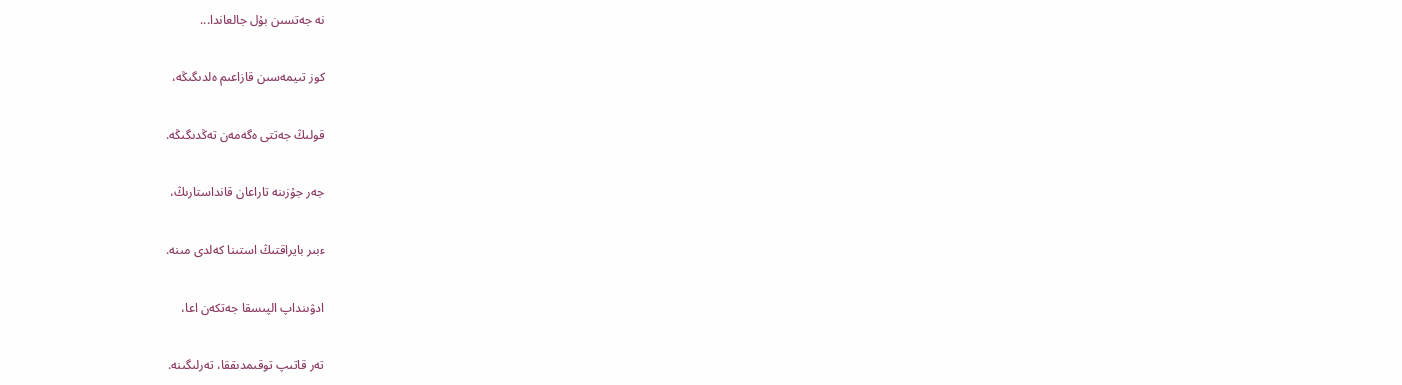نە جەتسىن بۇل جالعاندا...

كوز تىيمەسىن قازاعىم ەلدىگىڭە،

قولىڭ جەتتى ەگەمەن تەڭدىگىڭە.

جەر جۇزىنە تاراعان قانداستارىڭ،

ءبىر بايراقتىڭ استىنا كەلدى مىنە.

ادۋىنداپ الپىسقا جەتكەن اعا،

تەر قاتىپ توقىمدىققا، تەرلىگىنە.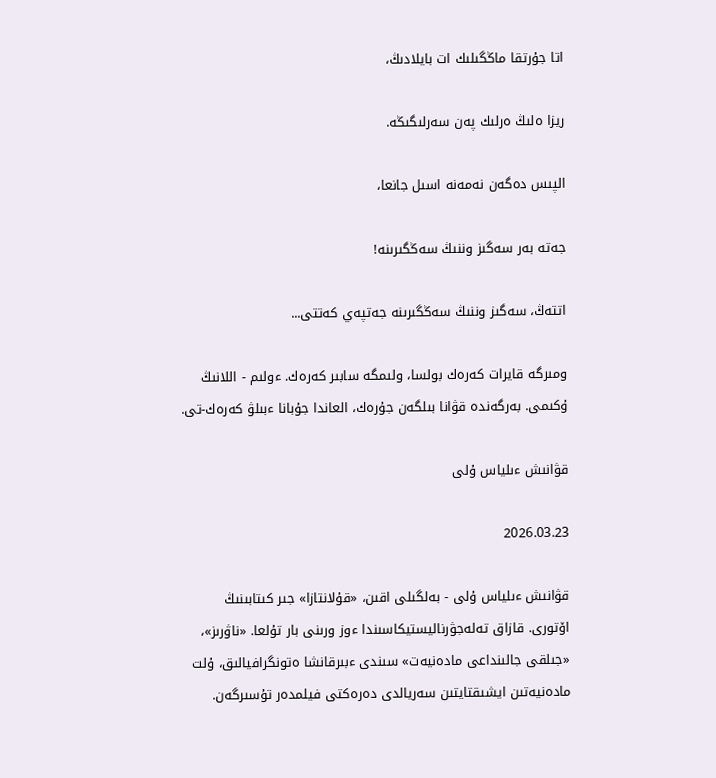اتا جۇرتقا ماڭگىلىك ات بايلادىڭ،

ريزا ەلىڭ ەرلىك پەن سەرلىگىڭە.

الپىس دەگەن نەمەنە اسىل جانعا،

جەتە بەر سەگىز وننىڭ سەڭگىرىنە!

اتتەڭ، سەگىز وننىڭ سەڭگىرىنە جەتپەي كەتتى...

ومىرگە قايرات كەرەك بولسا، ولىمگە سابىر كەرەك. ءولىم - اللانىڭ ۇكىمى. بەرگەندە قۋانا بىلگەن جۇرەك، العاندا جۇبانا ءبىلۋ كەرەك-تى.

قۋانىش ءىلياس ۇلى

2026.03.23

قۋانىش ءىلياس ۇلى - بەلگىلى اقىن، «قۇلانتازا» جىر كىتابىنىڭ اۆتورى. قازاق تەلەجۋرناليستيكاسىندا ءوز ورىنى بار تۇلعا. «ناۋرىز»، «جىلقى جالىنداعى مادەنيەت» سىندى ءبىرقانشا ەتونگرافيالىق، ۇلت مادەنيەتىن ايشىقتايتىن سەريالدى دەرەكتى فيلمدەر تۇسىرگەن.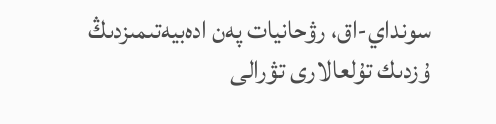سونداي-اق، رۋحانيات پەن ادەبيەتىمىزدىڭ ۇزدىك تۇلعالارى تۋرالى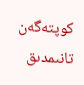كوپتەگەن تانىمدىق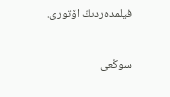فيلمدەردىڭ اۆتورى.

سوڭعى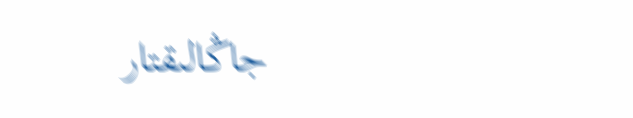جاڭالىقتار